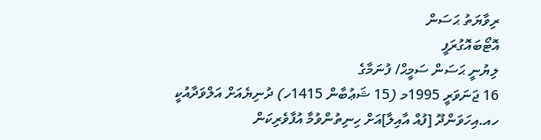ރިވާޔަތު ޙަސަން
އޮޓޯބައޮގުރަފީ
ލިޔުނީ ޙަސަން ސަމީޙް/ ފުނަމާގެ
16 ޖަނަވަރީ 1995މ (15 ޝަޢުބާން 1415ހ) ދުނިޔެއަށް އަލްވަދާއުކީ ހއ.އިހަވަންދޫ [ފުއް އާއިލާ]އަށް ހިނިތުންވުމާ އުފާވެރިކަން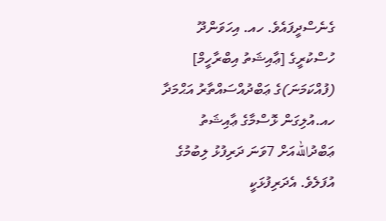ގެނެސްދީފައެވެ. ހއ. އިހަވަންދޫ ހުސްކުރީގެ [ޢާއިޝަތު އިބްރާހީމް] (ފުއްކަމަނަ)ގެ ޢަބްދުއްސައްތާރު އަޙްމަދާ ހއ.އުލިގަން ޅޮސްމާގެ ޢާއިޝަތު ޢަބްދުاللهއަށް 7ވަނަ ދަރިފުޅު ލިބުމުގެ އުފަލެވެ. އެދަރިފުޅަކީ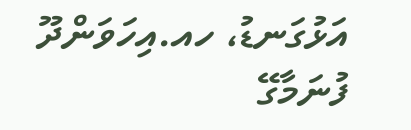އަޅުގަނޑު، ހއ.އިހަވަންދޫ ފުނަމާގޭ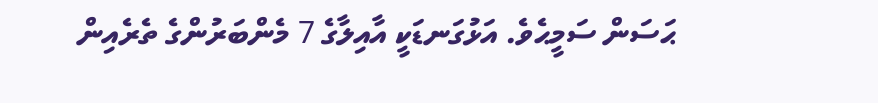ޙަސަން ސަމީޙެވެ. އަޅުގަނޑަކީ އާއިލާގެ 7 މެންބަރުންގެ ތެރެއިން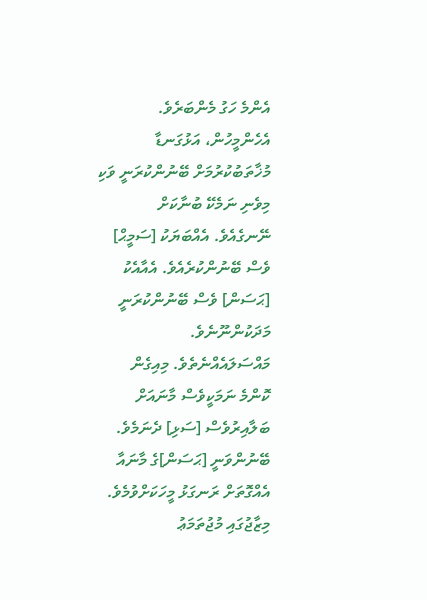އެންމެ ހަގު މެންބަރެވެ.
އެހެންމީހުން، އަޅުގަނޑާ މުޚާތަބުކުރުމަށް ބޭނުންކުރަނީ ވަކި މިވެނި ނަމެކޭ ބުނާކަށް ނޭނގެއެވެ. އެއްބަޔަކު [ސަމީޙް] ވެސް ބޭނުންކުރެއެވެ. އެއާއެކު [ޙަސަން] ވެސް ބޭނުންކުރަނީ މަދަކުންނޫނެވެ. މައްސަލައެއްނެތެވެ. މިއިގެން ކޮންމެ ނަމަކީވެސް މާނައަށް ބަލާއިރުވެސް [ސަޅި] ދެނަމެވެ. ބޭނުންވަނީ [ޙަސަން]ގެ މާނައާ އެއްގޮތަށް ރަނގަޅު މީހަކަށްވުމެވެ. މިޒާޖުގައި މުޖުތަމަޢު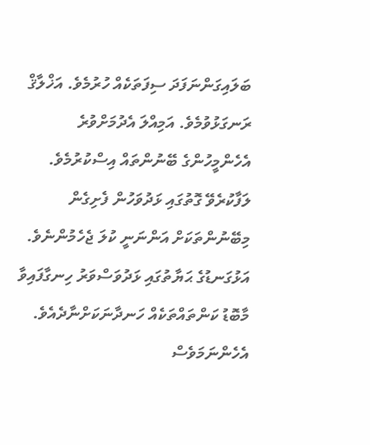ބަލައިގަންނަފަދަ ސިފަތަކެއް ހުރުމެވެ. އަޚްލާޤް ރަނގަޅުވުމެވެ. އަމިއްލަ އެދުމަށްވުރެ އެހެންމީހުންގެ ބޭނުންތައް އިސްކުރުމެވެ. ލަފާކުރެވޭ ގޮތުގައި ޅަދުވަހުން ފެށިގެން މިބޭނުންތަކަށް އަންނަނީ ކުލަ ޖެހެމުންނެވެ.
އަޅުގަނޑުގެ ޙަޔާތުގައި ޅަދުވަސްވަރު ހިނގާފައިވާ މާބޮޑު ކަންތައްތަކެއް ހަނދާނަކަށްނާދެއެވެ. އެހެންނަމަވެސް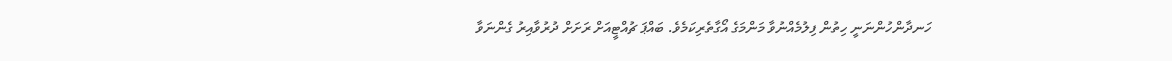ހަނދާންހުންނަނީ ހިތުން ފިލުމެއްނުވާ މަންމަގެ އޯގާތެރިކަމެވެ. ބައްޕަ ޗުއްޓީއަށް ރަށަށް ދުރުވާއިރު ގެންނަވާ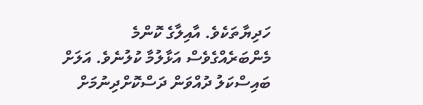ހަދިޔާތަކެވެ. އާއިލާގެ ކޮންމެ މެންބަރެއްގެވެސް އަޅާލުމާ ކުލުނެވެ. އަލަށް ބައިސްކަލު ދުއްވަން ދަސްކޮށްދިނުމަށް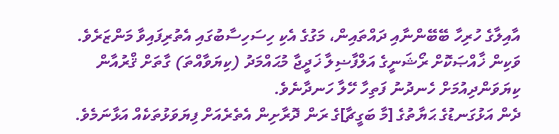އާއިލާގެ ހުރިހާ ބޭބޭންނާއި ދައްތައިން، މަގުގެ އެކި ހިސަހިސާބުގައި އެތުރިފައިވާ މަންޒަރެވެ. ވަކިން ޚާއްޞަކޮށް ރޯޝަނީގެ އަލްފާޟިލާ ޚަދީޖާ މުޙައްމަދު (ކިޔަވާއްތަ) ގާތަށް ޤްރުއާން ކިޔަވަންދިއުމަށް ހެނދުނު ފަތިހާ ހޭލާ ހަނދާނެވެ.
ދެން އަޅުގަނޑުގެ ޙަޔާތުގެ [މާ ބަގީޗާ]ގެ ރަން ދޮރާށިން އެތެރެއަށް ފިޔަވަޅުތަކެއް އަޅާނަމެވެ.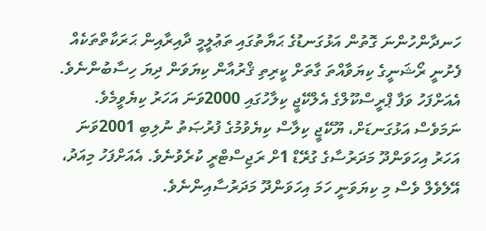ހަނދާންހުންނަ ގޮތުން އަޅުގަނޑުގެ ޙަޔާތުގައި ތަޢުލީމީ ދާއިރާއިން ޙަރަކާތްތަކެއް ފެށުނީ ރޯޝަނީގެ ކިޔަވާއްތަ ގާތަށް ކީރިތި ޤްރުއާން ކިޔަވަން ދިޔަ ހިސާބުންނެވެ. އެއަށްފަހު ވަފާ ޕްރީސްކޫލްގެ އެލްކޭޖީ ކިލާހުގައި 2000ވަނަ އަހަރު ކިޔެވީމެވެ. ނަމަވެސް އަޅުގަނޑަށް، ޔޫކޭޖީ ކިލާސް ކިޔެވުމުގެ ފުރުޞަތު ނުލިބި 2001ވަނަ އަހަރު އިހަވަންދޫ މަދަރުސާގެ ގުރޭޑް 1ށް ރަޖިސްޓްރީ ކުރެވުނެވެ. އެއަށްފަހު މިއަދު، އޭލެވެލް ވެސް މި ކިޔަވަނީ ހަމަ އިހަވަންދޫ މަދަރުސާއިންނެވެ.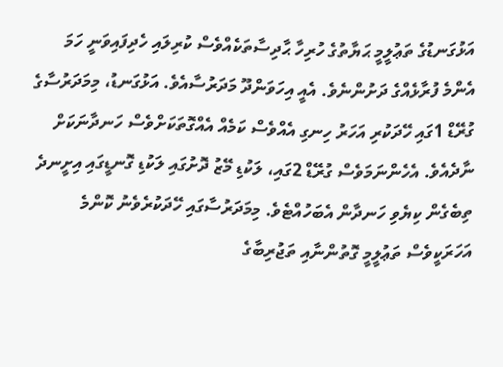އަޅުގަނޑުގެ ތަޢުލީމީ ޙަޔާތުގެ ހުރިހާ ޙާދިސާތަކެއްވެސް ކުރިލައި ހެދިފައިވަނީ ހަމަ އެންމެ ފުރާޅެއްގެ ދަށުންނެވެ. އެއީ އިހަވަންދޫ މަދަރުސާއެވެ. އަޅުގަނޑު، މިމަދަރުސާގެ ގުރޭޑް 1ގައި ހޭދަކުރި އަހަރު ހިނގި އެއްވެސް ކަމެއް އެއްގޮތަކަށްވެސް ހަނދާނަކަށް ނާދެއެވެ. އެހެންނަމަވެސް ގުރޭޑް 2ގައި، ލަކުޑި މޭޒު ދޮށުގައި ލަކުޑި ގޮނޑީގައި އިށީނދެ ތިބެގެން ކިޔެވި ހަނދާން އެބަހުއްޓެވެ. މިމަދަރުސާގައި ހޭދަކުރެވެނު ކޮންމެ އަހަރަކީވެސް ތަޢުލީމީ ގޮތުންނާއި ތަޖުރިބާގެ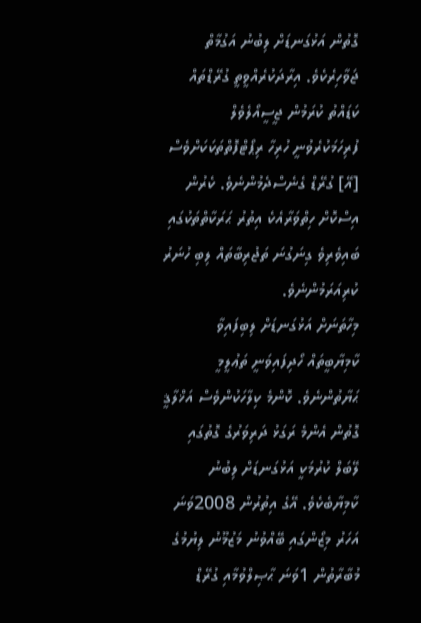ގޮތުން އަޅުގަނޑަށް ލިބުނު އަގުމާތް ޖަވާހިރެކެވެ. އިރާދަކުރެއްވީތީ ގުރޭޑްތައް ކަޑައްތު ކުރަމުން ޖީސީއޯލެވެލް ފުރިހަމަކުރެވުނީ ހުރިހާ ރިޕޯޓްފޮތްތަކަކަށްވެސް [އޭ] ގުރޭޑް ގެނެސްދެމުންނެވެ. ކެރުން އިސްކޮށް ހިތްވަރާއެކެ އިތުރު ޙަރަކާތްތަކުގައި ބައިވެރިވެ ގިނަގުނަ ތަޖުރިބާތައް ލިބި ހުނަރު ކުރިއަރަމުންނެވެ.
މިހާތަނަށް އަޅުގަނޑަށް ލިބިފައިވާ ކާމިޔާބީތައް ހޯދިފައިވަނީ ތަޢުލީމީ ޙަޔާތުންނެވެ. ކޮންމެ ކިލާހަކުންވެސް އަޚްލާޤީ ގޮތުން އެންމެ ރަގަޅު ދަރިވަރުގެ ގޮތުގައި ލޭބަލް ކުރުމަކީ އަޅުގަނޑަށް ލިބުނު ކާމިޔާބެކެވެ. އޭގެ އިތުރުން 2008ވަނަ އަހަރު މިޒޯންގައި ބޭއްވުނު މަޒުމޫނު ލިޔުމުގެ މުބާރާތުން 1ވަނަ ޙާޞިލްވުމާއި ގުރޭޑް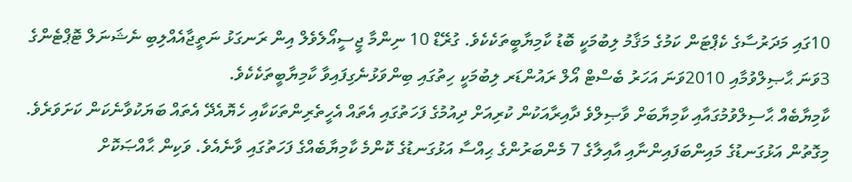10ގައި މަދަރުސާގެ ކެޕްޓަން ކަމުގެ މަޤާމު ލިބުމަކީ ބޮޑު ކާމިޔާބީތަކެކެވެ. ގުރޭޑް 10 ނިންމާ ޖީސީއޯލެވެލް އިން ރަނގަޅު ނަތީޖާއެއްލިބި ނެޝަނަލް ޓޮޕްޓެންގެ 3ވަނަ ޙާޞިލްވުމާއި 2010ވަނަ އަހަރު ބެސްޓް އޯލް ރައުންޑަރ ލިބުމަކީ ހިތުގައި ބިންވަޅުނެގިފައިވާ ކާމިޔާބީތަކެކެވެ.
ކާމިޔާބެއް ޙާސިލްވުމުގައާއި ކާމިޔާބަށް ވާޞިލްވެ ދާއިރާއަކުން ކުރިއަށް ދިއުމުގެ ފަހަތުގައި އެތައް އެހީތެރިންތަކަކާއި ހެޔޮއެދޭ އެތައް ބަޔަކުވާނެކަން ކަށަވަރެވެ. މިގޮތުން އަޅުގަނޑުގެ މައިންބަފައިންނާއި އާއިލާގެ 7 މެންބަރުންގެ ޙިއްސާ އަޅުގަނޑުގެ ކޮންމެ ކާމިޔާބެއްގެ ފަހަތުގައި ވާނެއެވެ. ވަކިން ޙާއްޞަކޮށް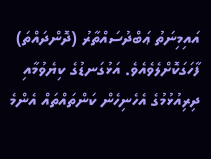އައިމިނަތު ޢަބްދުސައްތާރު (ދޮންދައްތަ) ފާހަގަކޮށްލެވެއެވެ. އަޅުގަނޑުގެ ކިޔެވުމާއި ދިރިއުޅުމުގެ އެހެނިހެން ކަންތައްތައް އެންމެ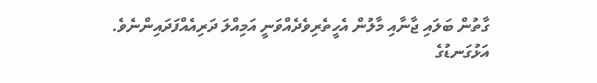ގާތުން ބަލައި ޖާނާއި މާލުން އެހީތެރިވެދެއްވަނީ އަމިއްލަ ދަރިއެއްފަދައިންނެވެ.
އަޅުގަނޑުގެ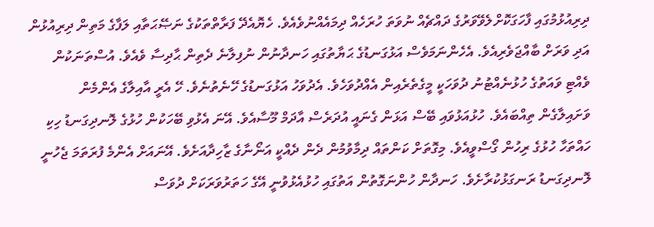ދިރިއުޅުމުގައި ފާހަގަކޮށްލެވޭވަރުގެ ދައްޗެއް ނުވަތަ ހުރަހެއް ދިމައެއްނުވެއެވެ. ހެޔޮއެދޭ ފަރާތްތަކުގެ ނަޞޭޙަތާއި ލަފާގެ މަތިން ދިރިއުޅުން އަދި ވަރަށް ބާއްޖަވެރިއެވެ. އެހެންނަމަވެސް އަޅުގަނޑުގެ ޙަޔާތުގައި ހަނދާނުން ނުފިލާނެ ދެތިން ޙާދިސާ ވެއެވެ. އުސްތަނަކުން ވެއްޓި ވައަތުގެ ހުޅުނެއްޓުނު ދުވަހަކީ މީގެތެރެއިން އެއްދުވަހެވެ. އެދުވަހު އަޅުގަނޑުގެ ހޭނެތުނެވެ. ހޭ އެރީ އާއިލާގެ އެންމެން ވަށައިލާގެން ތިއްބައެވެ. ހުޅުއަޅުވައި ބޭސް އަޅަން ގެނައީ އުދަރެސް އާދަމް މޫސާއެވެ. އޭނަ އެޅުވި ބޭހަކުން ހުޅުގެ ލޮނދިގަނޑު ހިކި ހައްތަހާ ހުޅުގެ ރިހުން ގޯސްވީއެވެ. މިގޮތަށް ކަންތައް ދިމާވުމުން ދެން ދެއްކީ އަނޯނާގެ ޒާހިދާއަށެވެ. އޭނައަށް އެންމެ ފުރަތަމަ ޖެހުނީ ލޮނދިގަނޑު ރަނގަޅުކުރާށެވެ. ހަނދާން ހުންނަގޮތުން އަތުގައި ހުޅުއެޅުވުނީ އޭގެ ހަތަރުވަރަކަށް ދުވަސް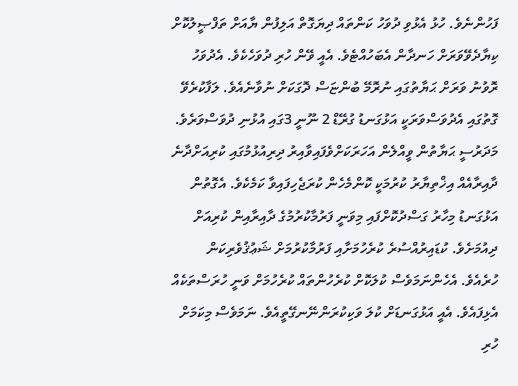ފަހުންނެވެ. ހުޅު އެޅުވި ދުވަހު ކަންތައް ދިޔަގޮތް އަލިފުން ޔާއަށް ތަފްޞީލުކޮށް ކިޔާދެވޭވަރަށް ހަނދާން އެބަހުއްޓެވެ. އެއީ ވޭން ހުރި ދުވަހެކެވެ. އެދުވަހު ރޮވުނު ވަރަށް ޙަޔާތުގައި ނުރޮމޭ ބުންޏަސް ދޮގަކަށް ނުވާނެއެވެ. ލަފާކުރެވޭ ގޮތުގައި އެދުވަސްވަރަކީ އަޅުގަނޑު ގުރޭޑް 2 ނޫނީ 3ގައި އުޅުނި ދުވަސްވަރެވެ.
މަދަރުސީ ޙަޔާތުން ވީއްލެން އަހަރަކަށްވެފައިވާއިރު ދިރިއުޅުމުގައި ކުރިއަށްދާނެ ދާއިރާއެއް އިޚްތިޔާރު ކުރުމަކީ ކޮންމެހެން ކުރަޖެހިފައިވާ ކަމެކެވެ. އެގޮތުން އަޅުގަނޑު މިހާރު ގަސްދުކޮށްފައި މިވަނީ ފަރުމާކުރުމުގެ ދާއިރާއިން ކުރިއަށް ދިއުމަށެވެ. ކުޑައިރުއްސުރެ ކުރެހުމަށާއި ފަރުމާކުރުމަށް ޝަޢުޤުވެރިކަން ހުރެއެވެ. އެހެންނަމަވެސް ކުލަކޮށް ކުރެހުންތައް ކުރެހުމަށް ވަނީ ހުރަސްތަކެއް އެޅިފައެވެ. އެއީ އަޅުގަނޑަށް ކުލަ ވަކިކުރަންނޭނގޭތީއެވެ. ނަމަވެސް މިކަމަށް ހުރި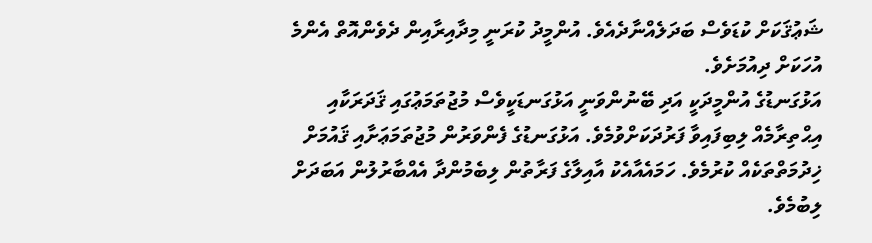ޝަޢުޤަކަށް ކުޑަވެސް ބަދަލެއްނާދެއެވެ. އުންމީދު ކުރަނީ މިދާއިރާއިން ދެވެންއޮތް އެންމެ އުހަކަށް ދިއުމަށެވެ.
އަޅުގަނޑުގެ އުންމީދަކީ އަދި ބޭނުންވަނީ އަޅުގަނޑަކީވެސް މުޖުތަމަޢުގައި ޤަދަރަކާއި އިޙްތިރާމެއް ލިބިފައިވާ ފަރުދަކަށްވުމެވެ. އަޅުގަނޑުގެ ފެންވަރުން މުޖުތަމަޢަށާއި ޤައުމަށް ޚިދުމަތްތަކެއް ކުރުމެވެ. ހަމައެއާއެކު އާއިލާގެ ފަރާތުން ލިބެމުންދާ އެއްބާރުލުން އަބަދަށް ލިބުމެވެ.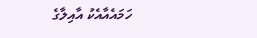ހަމައެއާއެކު އާއިލާގެ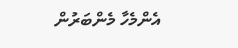އެންމެހާ މެންބަރުން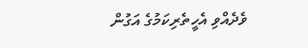ވެދެއްވި އެހީތެރިކަމުގެ އަގުން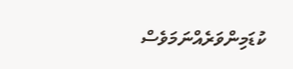ކުޑަމިންވަރެއްނަމަވެސް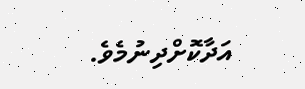އަދާކޮށްދިނުމެވެ.